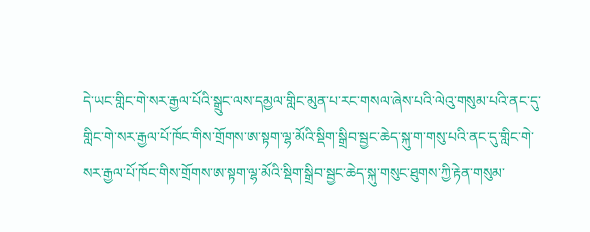དེ་ཡང་གླིང་གེ་སར་རྒྱལ་པོའི་སྒྲུང་ལས་དམྱལ་གླིང་མུན་པ་རང་གསལ་ཞེས་པའི་ལེའུ་གསུམ་པའི་ནང་དུ་གླིང་གེ་སར་རྒྱལ་པོ་ཁོང་གིས་གྲོགས་ཨ་སྟག་ལྷ་མོའི་སྡིག་སྒྲིབ་སྦྱང་ཆེད་སྐུ་ག་གསུ་པའི་ནང་དུ་གླིང་གེ་སར་རྒྱལ་པོ་ཁོང་གིས་གྲོགས་ཨ་སྟག་ལྷ་མོའི་སྡིག་སྒྲིབ་སྦྱང་ཆེད་སྐུ་གསུང་ཐུགས་ཀྱི་རྟེན་གསུམ་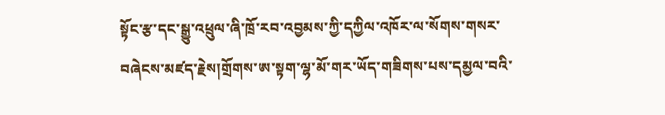སྟོང་རྩ་དང་སྒྱུ་འཕྲུལ་ཞི་ཁྲོ་རབ་འབྱམས་ཀྱི་དཀྱིལ་འཁོར་ལ་སོགས་གསར་བཞེངས་མཛད་རྗེས།གྲོགས་ཨ་སྟག་ལྷ་མོ་གར་ཡོད་གཟིགས་པས་དམྱལ་བའི་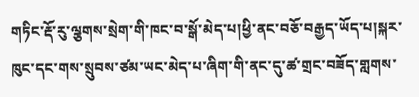གཏིང་རྡོ་རུ་ལྕགས་སྲེག་གི་ཁང་བ་སྒོ་མེད་པ།ཕྱི་ནང་བཅོ་བརྒྱད་ཡོད་པ།སྐར་ཁུང་དང་གས་སྲུབས་ཙམ་ཡང་མེད་པ་ཞིག་གི་ནང་དུ་ཚ་གྲང་བཟོད་གླགས་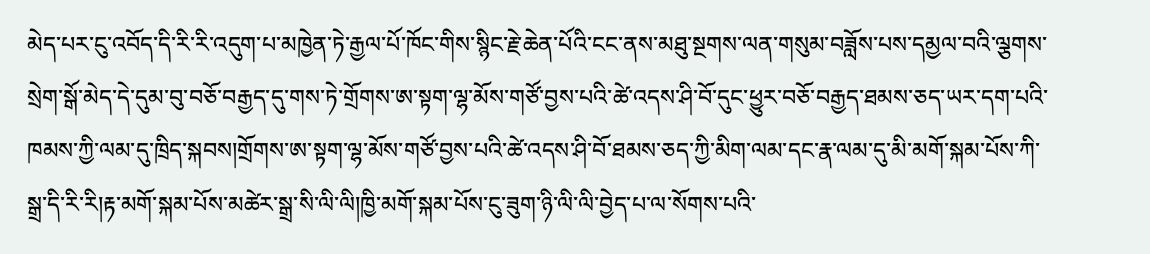མེད་པར་ངུ་འབོད་དི་རི་རི་འདུག་པ་མཁྱེན་ཏེ་རྒྱལ་པོ་ཁོང་གིས་སྙིང་རྗེ་ཆེན་པོའི་ངང་ནས་མཐུ་སྔགས་ལན་གསུམ་བཟློས་པས་དམྱལ་བའི་ལྕགས་སྲེག་སྒོ་མེད་དེ་དུམ་བུ་བཅོ་བརྒྱད་དུ་གས་ཏེ་གྲོགས་ཨ་སྟག་ལྷ་མོས་གཙོ་བྱས་པའི་ཚེ་འདས་ཤི་བོ་དུང་ཕྱུར་བཅོ་བརྒྱད་ཐམས་ཅད་ཡར་དག་པའི་ཁམས་ཀྱི་ལམ་དུ་ཁྲིད་སྐབས།གྲོགས་ཨ་སྟག་ལྷ་མོས་གཙོ་བྱས་པའི་ཚེ་འདས་ཤི་བོ་ཐམས་ཅད་ཀྱི་མིག་ལམ་དང་རྣ་ལམ་དུ་མི་མགོ་སྐམ་པོས་ཀི་སྒྲ་དི་རི་རི།རྟ་མགོ་སྐམ་པོས་མཚེར་སྒྲ་སི་ལི་ལི།ཁྱི་མགོ་སྐམ་པོས་ངུ་ཟུག་ཉི་ལི་ལི་བྱེད་པ་ལ་སོགས་པའི་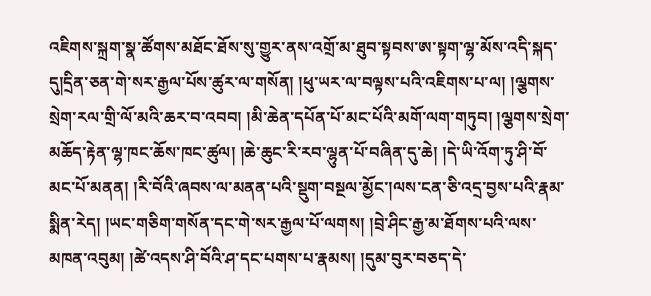འཇིགས་སྐྲག་སྣ་ཚོགས་མཐོང་ཐོས་སུ་གྱུར་ནས་འགྲོ་མ་ཐུབ་སྟབས་ཨ་སྟག་ལྷ་མོས་འདི་སྐད་དུ།དྲིན་ཅན་གེ་སར་རྒྱལ་པོས་ཚུར་ལ་གསོན། །ཕུ་ཡར་ལ་བལྟས་པའི་འཇིགས་པ་ལ། །ལྕགས་སྲེག་རལ་གྲི་ལོ་མའི་ཆར་བ་འབབ། །མི་ཆེན་དཔོན་པོ་མང་པོའི་མགོ་ལག་གཏུབ། །ལྕགས་སྲེག་མཆོད་རྟེན་ལྷ་ཁང་ཆོས་ཁང་ཚུལ། །ཆེ་ཆུང་རི་རབ་ལྷུན་པོ་བཞིན་དུ་ཆེ། །དེ་ཡི་འོག་ཏུ་ཤི་བོ་མང་པོ་མནན། །རི་བོའི་ཞབས་ལ་མནན་པའི་སྡུག་བསྔལ་མྱོང་།ལས་ངན་ཅི་འདྲ་བྱས་པའི་རྣམ་སྨིན་རེད། །ཡང་གཅིག་གསོན་དང་གེ་སར་རྒྱལ་པོ་ལགས། །བྲེ་ཤིང་རྒྱ་མ་ཐོགས་པའི་ལས་མཁན་འབུམ། །ཚེ་འདས་ཤི་བོའི་ཤ་དང་པགས་པ་རྣམས། །དུམ་བུར་བཅད་དེ་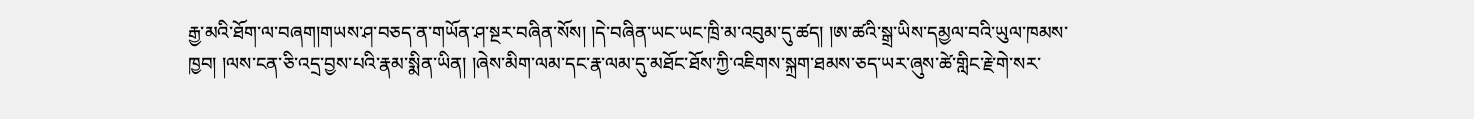རྒྱ་མའི་ཐོག་ལ་བཞག།གཡས་ཤ་བཅད་ན་གཡོན་ཤ་སྔར་བཞིན་སོས། །དེ་བཞིན་ཡང་ཡང་ཁྲི་མ་འབུམ་དུ་ཚད། །ཨ་ཚའི་སྒྲ་ཡིས་དམྱལ་བའི་ཡུལ་ཁམས་ཁྱབ། །ལས་ངན་ཅི་འདྲ་བྱས་པའི་རྣམ་སྨིན་ཡིན། །ཞེས་མིག་ལམ་དང་རྣ་ལམ་དུ་མཐོང་ཐོས་ཀྱི་འཇིགས་སྐྲག་ཐམས་ཅད་ཡར་ཞུས་ཚེ་གླིང་རྗེ་གེ་སར་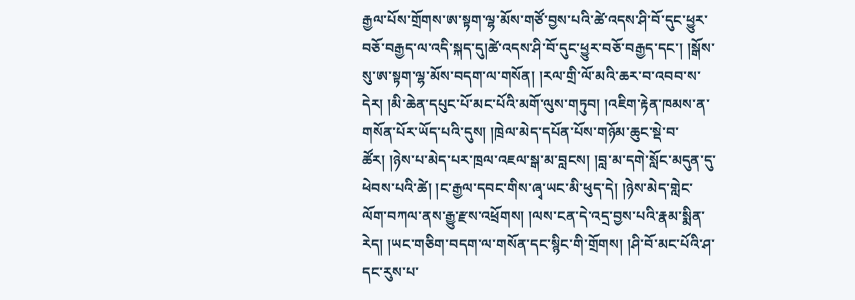རྒྱལ་པོས་གྲོགས་ཨ་སྟག་ལྷ་མོས་གཙོ་བྱས་པའི་ཚེ་འདས་ཤི་བོ་དུང་ཕྱུར་བཅོ་བརྒྱད་ལ་འདི་སྐད་དུ།ཚེ་འདས་ཤི་བོ་དུང་ཕྱུར་བཅོ་བརྒྱད་དང་། །སྒོས་སུ་ཨ་སྟག་ལྷ་མོས་བདག་ལ་གསོན། །རལ་གྲི་ལོ་མའི་ཆར་བ་འབབ་ས་དེར། །མི་ཆེན་དཔུང་པོ་མང་པོའི་མགོ་ལུས་གཏུབ། །འཇིག་རྟེན་ཁམས་ན་གསོན་པོར་ཡོད་པའི་དུས། །ཁྲེལ་མེད་དཔོན་པོས་གཉོམ་ཆུང་སྡེ་བ་ཚོར། །ཉེས་པ་མེད་པར་ཁྲལ་འཇལ་སྒ་མ་བླངས། །བླ་མ་དགེ་སློང་མདུན་དུ་ཕེབས་པའི་ཚེ། །ང་རྒྱལ་དབང་གིས་ཞྭ་ཡང་མི་ཕུད་དེ། །ཉེས་མེད་གླེང་ལོག་བཀལ་ནས་རྒྱུ་རྫས་འཕྲོགས། །ལས་ངན་དེ་འདྲ་བྱས་པའི་རྣམ་སྨིན་རེད། །ཡང་གཅིག་བདག་ལ་གསོན་དང་སྙིང་གི་གྲོགས། །ཤི་བོ་མང་པོའི་ཤ་དང་རུས་པ་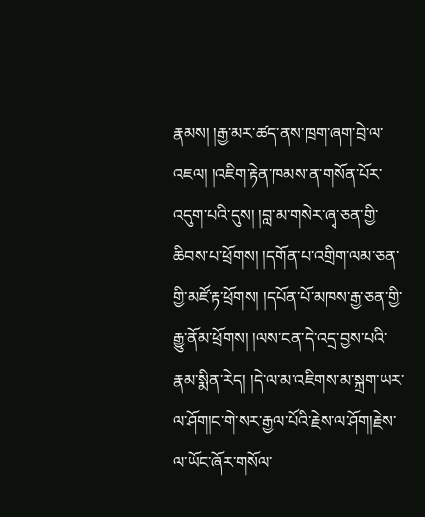རྣམས། །རྒྱ་མར་ཚད་ནས་ཁྲག་ཞག་བྲེ་ལ་འཇལ། །འཇིག་རྟེན་ཁམས་ན་གསོན་པོར་འདུག་པའི་དུས། །བླ་མ་གསེར་ཞྭ་ཅན་གྱི་ཆིབས་པ་ཕྲོགས། །དགོན་པ་འགྲིག་ལམ་ཅན་གྱི་མཛོ་རྟ་ཕྲོགས། །དཔོན་པོ་མཁས་རྒྱ་ཅན་གྱི་རྒྱུ་ནོམ་ཕྲོགས། །ལས་ངན་དེ་འདྲ་བྱས་པའི་རྣམ་སྨིན་རེད། །དེ་ལ་མ་འཇིགས་མ་སྐྲག་ཡར་ལ་ཤོག།ང་གེ་སར་རྒྱལ་པོའི་རྗེས་ལ་ཤོག།རྗེས་ལ་ཡོང་ཞོར་གསོལ་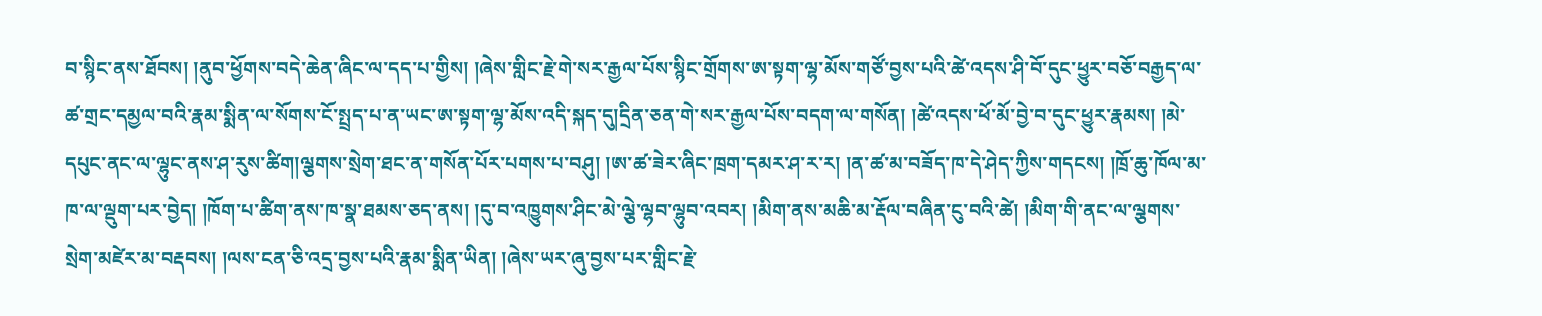བ་སྙིང་ནས་ཐོབས། །ནུབ་ཕྱོགས་བདེ་ཆེན་ཞིང་ལ་དད་པ་གྱིས། །ཞེས་གླིང་རྗེ་གེ་སར་རྒྱལ་པོས་སྙིང་གྲོགས་ཨ་སྟག་ལྷ་མོས་གཙོ་བྱས་པའི་ཚེ་འདས་ཤི་བོ་དུང་ཕྱུར་བཅོ་བརྒྱད་ལ་ཚ་གྲང་དམྱལ་བའི་རྣམ་སྨིན་ལ་སོགས་ངོ་སྤྲད་པ་ན་ཡང་ཨ་སྟག་ལྷ་མོས་འདི་སྐད་དུ།དྲིན་ཅན་གེ་སར་རྒྱལ་པོས་བདག་ལ་གསོན། །ཚེ་འདས་ཕོ་མོ་བྱེ་བ་དུང་ཕྱུར་རྣམས། །མེ་དཔུང་ནང་ལ་ལྷུང་ནས་ཤ་རུས་ཚིག།ལྕགས་སྲེག་ཐང་ན་གསོན་པོར་པགས་པ་བཤུ། །ཨ་ཚ་ཟེར་ཞིང་ཁྲག་དམར་ཤ་ར་ར། །ན་ཚ་མ་བཟོད་ཁ་དེ་ཤེད་ཀྱིས་གདངས། །ཁྲོ་ཆུ་ཁོལ་མ་ཁ་ལ་ལྡུག་པར་བྱེད། །ཁོག་པ་ཚིག་ནས་ཁ་སྣ་ཐམས་ཅད་ནས། །དུ་བ་འཁྱུགས་ཤིང་མེ་ལྕེ་ལྷབ་ལྷུབ་འབར། །མིག་ནས་མཆི་མ་རྡོལ་བཞིན་ངུ་བའི་ཚེ། །མིག་གི་ནང་ལ་ལྕགས་སྲེག་མཛེར་མ་བརྡབས། །ལས་ངན་ཅི་འདྲ་བྱས་པའི་རྣམ་སྨིན་ཡིན། །ཞེས་ཡར་ཞུ་བྱས་པར་གླིང་རྗེ་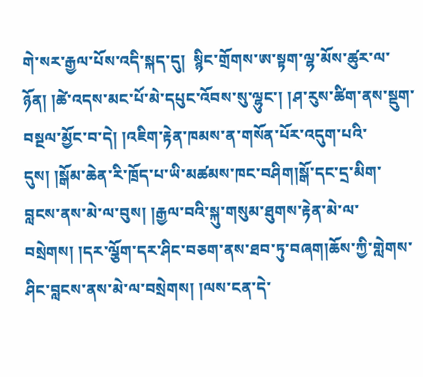གེ་སར་རྒྱལ་པོས་འདི་སྐད་དུ།  སྙིང་གྲོགས་ཨ་སྟག་ལྷ་མོས་ཚུར་ལ་ཉོན། །ཚེ་འདས་མང་པོ་མེ་དཔུང་འོབས་སུ་ལྷུང་། །ཤ་རུས་ཚིག་ནས་སྡུག་བསྔལ་མྱོང་བ་དེ། །འཇིག་རྟེན་ཁམས་ན་གསོན་པོར་འདུག་པའི་དུས། །སྒོམ་ཆེན་རི་ཁྲོད་པ་ཡི་མཚམས་ཁང་བཤིག།སྒོ་དང་དྲ་མིག་བླངས་ནས་མེ་ལ་བུས། །རྒྱལ་བའི་སྐུ་གསུམ་ཐུགས་རྟེན་མེ་ལ་བསྲེགས། །དར་ལྕོག་དར་ཤིང་བཅག་ནས་ཐབ་ཏུ་བཞག།ཆོས་ཀྱི་གླེགས་ཤིང་བླངས་ནས་མེ་ལ་བསྲེགས། །ལས་ངན་དེ་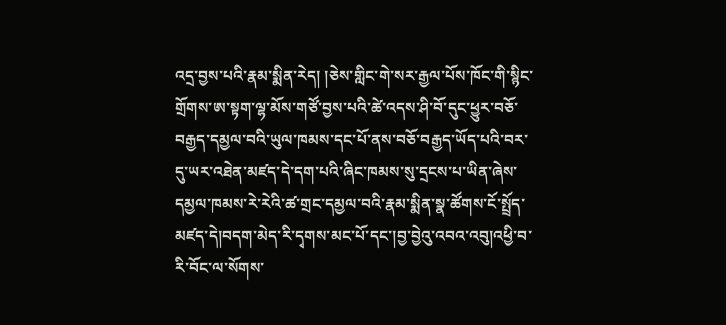འདྲ་བྱས་པའི་རྣམ་སྨིན་རེད། །ཅེས་གླིང་གེ་སར་རྒྱལ་པོས་ཁོང་གི་སྙིང་གྲོགས་ཨ་སྟག་ལྷ་མོས་གཙོ་བྱས་པའི་ཚེ་འདས་ཤི་བོ་དུང་ཕྱུར་བཅོ་བརྒྱད་དམྱལ་བའི་ཡུལ་ཁམས་དང་པོ་ནས་བཅོ་བརྒྱད་ཡོད་པའི་བར་དུ་ཡར་འཐེན་མཛད་དེ་དག་པའི་ཞིང་ཁམས་སུ་དྲངས་པ་ཡིན་ཞེས་དམྱལ་ཁམས་རེ་རེའི་ཚ་གྲང་དམྱལ་བའི་རྣམ་སྨིན་སྣ་ཚོགས་ངོ་སྤྲོད་མཛད་དེ།བདག་མེད་རི་དྭགས་མང་པོ་དང་།བྱ་བྱེའུ་འབའ་འབུ།འཕྱི་བ་རི་བོང་ལ་སོགས་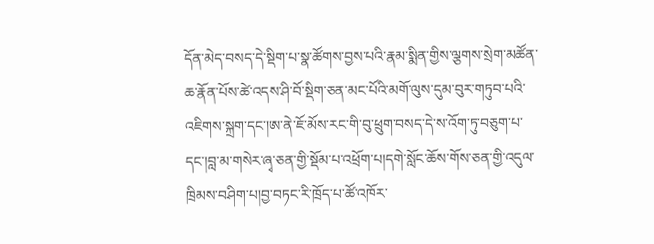དོན་མེད་བསད་དེ་སྡིག་པ་སྣ་ཚོགས་བྱས་པའི་རྣམ་སྨིན་གྱིས་ལྕགས་སྲེག་མཚོན་ཆ་རྣོན་པོས་ཚེ་འདས་ཤི་བོ་སྡིག་ཅན་མང་པོའི་མགོ་ལུས་དུམ་བུར་གཏུབ་པའི་འཇིགས་སྐྲག་དང་།ཨ་ནེ་ཇོ་མོས་རང་གི་བུ་ཕྲུག་བསད་དེ་ས་འོག་ཏུ་བཅུག་པ་དང་།བླ་མ་གསེར་ཞྭ་ཅན་གྱི་སྡོམ་པ་འཕྲོག་པ།དགེ་སློང་ཆོས་གོས་ཅན་གྱི་འདུལ་ཁྲིམས་བཤིག་པ།བྱ་བཏང་རི་ཁྲོད་པ་ཚོ་འཁོར་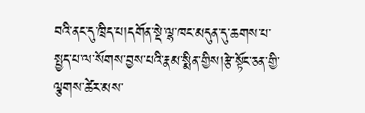བའི་ནང་དུ་ཁྲིད་པ།དགོན་སྡེ་ལྷ་ཁང་མདུན་དུ་ཆགས་པ་སྤྱད་པ་ལ་སོགས་བྱས་པའི་རྣམ་སྨིན་གྱིས།རྩེ་སྟོང་ཅན་གྱི་ལྕགས་ཚེར་མས་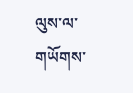ལུས་ལ་གཡོགས་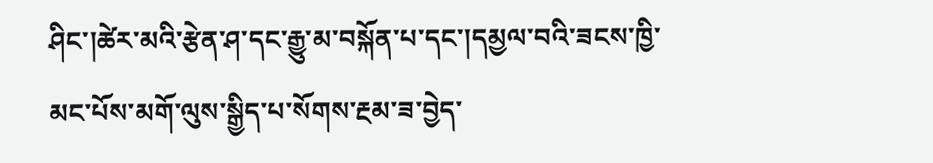ཤིང་།ཚེར་མའི་རྩེན་ཤ་དང་རྒྱུ་མ་བསྐོན་པ་དང་།དམྱལ་བའི་ཟངས་ཁྱི་མང་པོས་མགོ་ལུས་སྒྱིད་པ་སོགས་རྔམ་ཟ་བྱེད་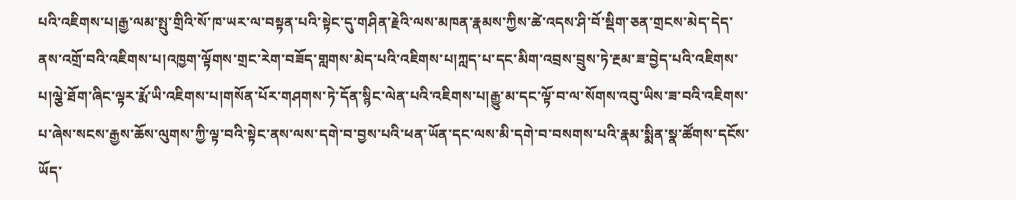པའི་འཇིགས་པ།རྒྱ་ལམ་སྤུ་གྲིའི་སོ་ཁ་ཡར་ལ་བསྟན་པའི་སྟེང་དུ་གཤིན་རྗེའི་ལས་མཁན་རྣམས་ཀྱིས་ཚེ་འདས་ཤི་བོ་སྡིག་ཅན་གྲངས་མེད་དེད་ནས་འགྲོ་བའི་འཇིགས་པ།འཁྱག་ལྟོགས་གྲང་རེག་བཟོད་གླགས་མེད་པའི་འཇིགས་པ།ཀླད་པ་དང་མིག་འབྲས་བྲུས་ཏེ་རྔམ་ཟ་བྱེད་པའི་འཇིགས་པ།ལྕེ་ཐོག་ཞིང་ལྟར་རྨོ་ཡི་འཇིགས་པ།གསོན་པོར་གཤགས་ཏེ་དོན་སྙིང་ལེན་པའི་འཇིགས་པ།རྒྱུ་མ་དང་ལྟོ་བ་ལ་སོགས་འབུ་ཡིས་ཟ་བའི་འཇིགས་པ་ཞེས་སངས་རྒྱས་ཆོས་ལུགས་ཀྱི་ལྟ་བའི་སྟེང་ནས་ལས་དགེ་བ་བྱས་པའི་ཕན་ཡོན་དང་ལས་མི་དགེ་བ་བསགས་པའི་རྣམ་སྨིན་སྣ་ཚོགས་དངོས་ཡོད་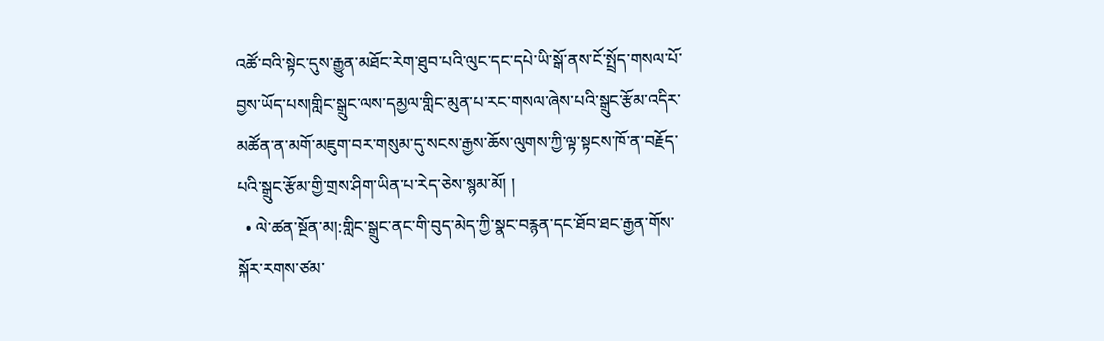འཚོ་བའི་སྟེང་དུས་རྒྱུན་མཐོང་རེག་ཐུབ་པའི་ལུང་དང་དཔེ་ཡི་སྒོ་ནས་ངོ་སྤྲོད་གསལ་པོ་བྱས་ཡོད་པས།གླིང་སྒྲུང་ལས་དམྱལ་གླིང་མུན་པ་རང་གསལ་ཞེས་པའི་སྒྲུང་རྩོམ་འདིར་མཚོན་ན་མགོ་མཇུག་བར་གསུམ་དུ་སངས་རྒྱས་ཆོས་ལུགས་ཀྱི་ལྟ་སྟངས་ཁོ་ན་བརྗོད་པའི་སྒྲུང་རྩོམ་གྱི་གྲས་ཤིག་ཡིན་པ་རེད་ཅེས་སྙམ་མོ། །
  • ལེ་ཚན་སྔོན་མ།:གླིང་སྒྲུང་ནང་གི་བུད་མེད་ཀྱི་སྣང་བརྙན་དང་ཐོབ་ཐང་རྒྱན་གོས་སྐོར་རགས་ཙམ་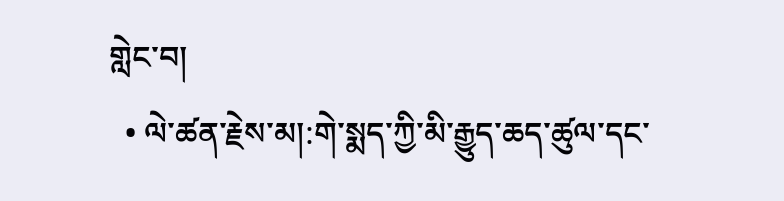གླེང་བ།
  • ལེ་ཚན་རྗེས་མ།:གེ་སྨད་ཀྱི་མི་རྒྱུད་ཆད་ཚུལ་དང་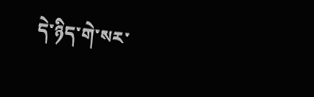དེ་ཉིད་གེ་སར་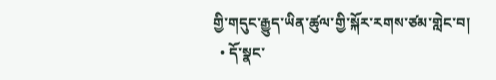གྱི་གདུང་རྒྱུད་ཡིན་ཚུལ་གྱི་སྐོར་རགས་ཙམ་གླེང་བ།
  • དོ་སྣང་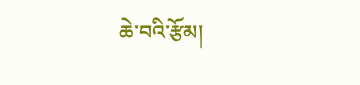ཆེ་བའི་རྩོམ།